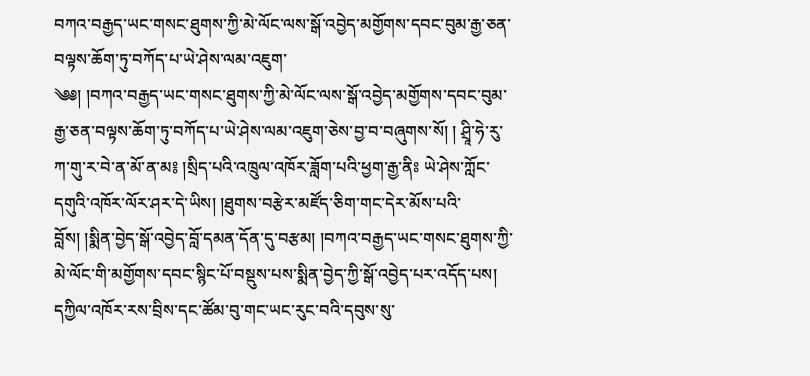བཀའ་བརྒྱད་ཡང་གསང་ཐུགས་ཀྱི་མེ་ལོང་ལས་སྒོ་འབྱེད་མགྱོགས་དབང་བུམ་རྒྱ་ཅན་བལྟས་ཆོག་ཏུ་བཀོད་པ་ཡེ་ཤེས་ལམ་འཇུག་
༄༅། །བཀའ་བརྒྱད་ཡང་གསང་ཐུགས་ཀྱི་མེ་ལོང་ལས་སྒོ་འབྱེད་མགྱོགས་དབང་བུམ་རྒྱ་ཅན་བལྟས་ཆོག་ཏུ་བཀོད་པ་ཡེ་ཤེས་ལམ་འཇུག་ཅེས་བྱ་བ་བཞུགས་སོ། ། ཤྲཱི་ཧེ་རུ་ཀ་གུ་ར་བེ་ན་མོ་ན་མ༔ །སྲིད་པའི་འཁྲུལ་འཁོར་ཟློག་པའི་ཕྱག་རྒྱ་ནིཿ ཡེ་ཤེས་ཀློང་དགུའི་འཁོར་ལོར་ཤར་དེ་ཡིས། །ཐུགས་བརྩེར་མཛོད་ཅིག་གང་དེར་མོས་པའི་བློས། །སྨིན་བྱེད་སྒོ་འབྱེད་བློ་དམན་དོན་དུ་བརྩམ། །བཀའ་བརྒྱད་ཡང་གསང་ཐུགས་ཀྱི་མེ་ལོང་གི་མགྱོགས་དབང་སྙིང་པོ་བསྡུས་པས་སྨིན་བྱེད་ཀྱི་སྒོ་འབྱེད་པར་འདོད་པས། དཀྱིལ་འཁོར་རས་བྲིས་དང་ཚོམ་བུ་གང་ཡང་རུང་བའི་དབུས་སུ་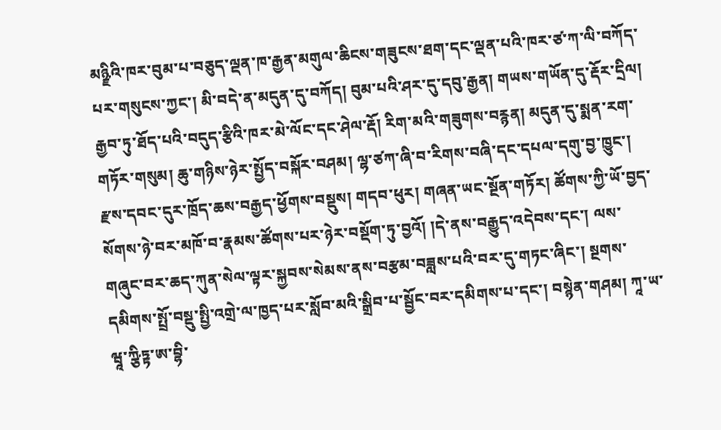མཉྫིའི་ཁར་བུམ་པ་བཅུད་ལྡན་ཁ་རྒྱན་མགུལ་ཆིངས་གཟུངས་ཐག་དང་ལྡན་པའི་ཁར་ཙ་ཀ་ལི་བཀོད་པར་གསུངས་ཀྱང་། མི་བདེ་ན་མདུན་དུ་བཀོད། བུམ་པའི་ཤར་དུ་དབུ་རྒྱན། གཡས་གཡོན་དུ་རྡོར་དྲིལ། རྒྱབ་ཏུ་ཐོད་པའི་བདུད་རྩིའི་ཁར་མེ་ལོང་དང་ཤེལ་རྡོ། རིག་མའི་གཟུགས་བརྙན། མདུན་དུ་སྨན་རག་གཏོར་གསུམ། ཆུ་གཉིས་ཉེར་སྤྱོད་བསྐོར་བཤམ། ལྷ་ཙཀ་ཞི་བ་རིགས་བཞི་དང་དཔལ་དགུ་བྱ་ཁྱུང་། རྫས་དབང་དུར་ཁྲོད་ཆས་བརྒྱད་ཕྱོགས་བསྡུས། གདབ་ཕུར། གཞན་ཡང་སྔོན་གཏོར། ཚོགས་ཀྱི་ཡོ་བྱད་སོགས་ཉེ་བར་མཁོ་བ་རྣམས་ཚོགས་པར་ཉེར་བསྡོག་ཏུ་བྱའོ། །དེ་ནས་བརྒྱུད་འདེབས་དང་། ལས་གཞུང་བར་ཆད་ཀུན་སེལ་ལྟར་སྐྱབས་སེམས་ནས་བརྩམ་བཟླས་པའི་བར་དུ་གཏང་ཞིང་། སྔགས་དམིགས་སྤྲོ་བསྡུ་སྤྱི་འགྲེ་ལ་ཁྱད་པར་སློབ་མའི་སྒྲིབ་པ་སྦྱོང་བར་དམིགས་པ་དང་། བསྙེན་གཤམ། ཀཱ་ཡ་ཝཱ་ཀྩིཏྟ་ཨ་བྷི་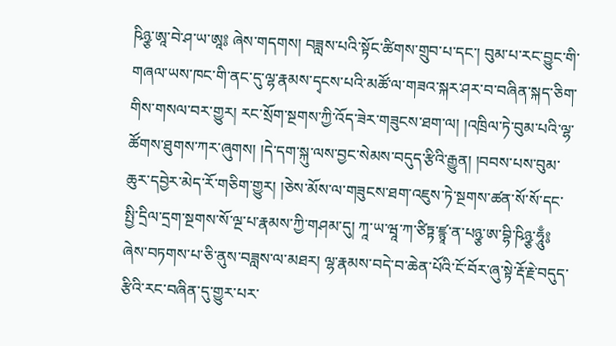ཥིཉྩ་ཨཱ་བེ་ཤ་ཡ་ཨཱ༔ ཞེས་གདགས། བཟླས་པའི་སྟོང་ཚིགས་གྲུབ་པ་དང་། བུམ་པ་རང་བྱུང་གི་གཞལ་ཡས་ཁང་གི་ནང་དུ་ལྷ་རྣམས་དྭངས་པའི་མཚོ་ལ་གཟའ་སྐར་ཤར་བ་བཞིན་སྐད་ཅིག་གིས་གསལ་བར་གྱུར། རང་སྲོག་སྔགས་ཀྱི་འོད་ཟེར་གཟུངས་ཐག་ལ། །འཁྲིལ་ཏེ་བུམ་པའི་ལྷ་ཚོགས་ཐུགས་ཀར་ཞུགས། །དེ་དག་སྐུ་ལས་བྱང་སེམས་བདུད་རྩིའི་རྒྱུན། །བབས་པས་བུམ་ཆུར་དབྱེར་མེད་རོ་གཅིག་གྱུར། །ཅེས་མོས་ལ་གཟུངས་ཐག་འཇུས་ཏེ་སྔགས་ཚན་སོ་སོ་དང་སྤྱི་དྲིལ་དྲག་སྔགས་སོ་ལྔ་པ་རྣམས་ཀྱི་གཤམ་དུ། ཀཱ་ཡ་ཝཱ་ཀ་ཙིཏྟ་ཛྙཱ་ན་པཉྩ་ཨ་བྷི་ཥིཉྩ་ཧཱུྃ༔ ཞེས་བཏགས་པ་ཅི་ནུས་བཟླས་ལ་མཐར། ལྷ་རྣམས་བདེ་བ་ཆེན་པོའི་ངོ་བོར་ཞུ་སྟེ་རྡོ་རྗེ་བདུད་རྩིའི་རང་བཞིན་དུ་གྱུར་པར་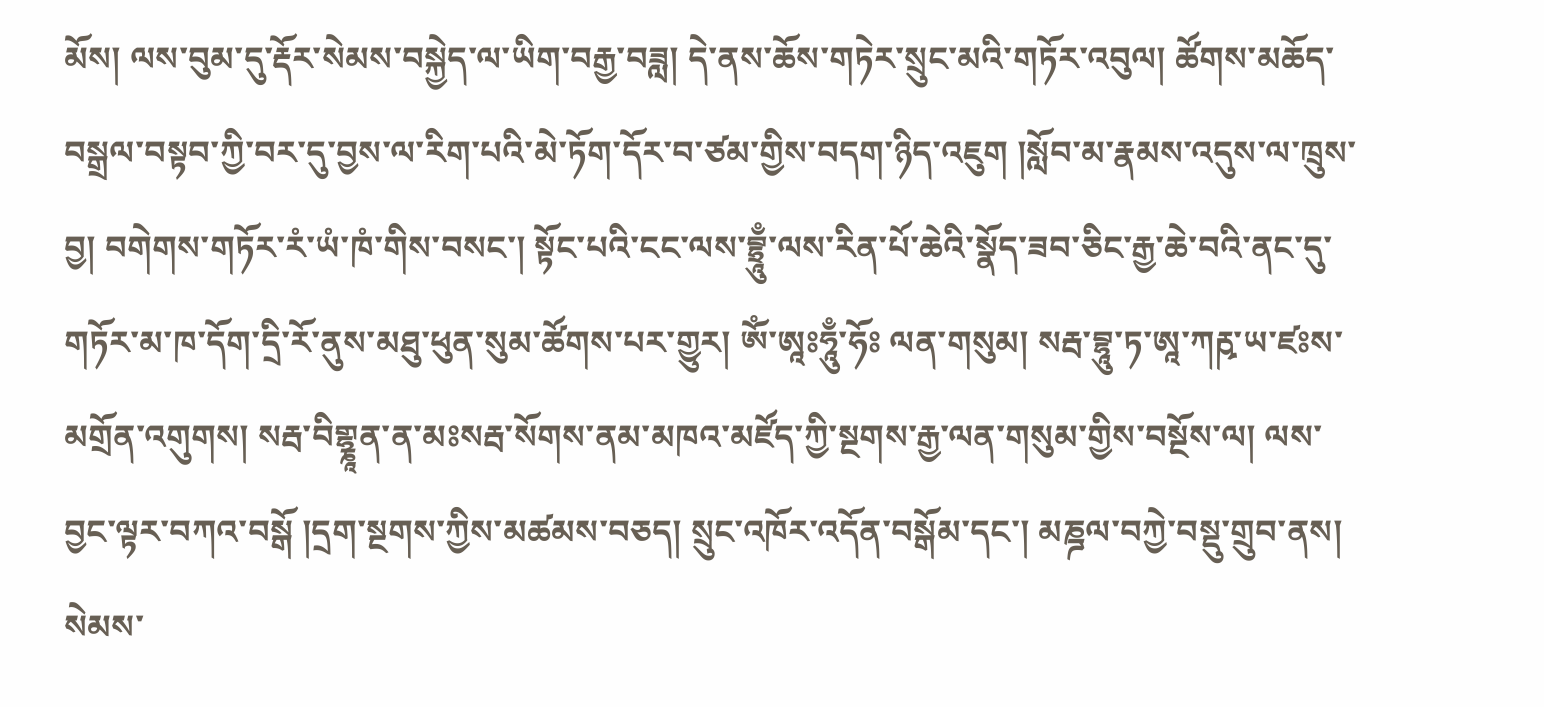མོས། ལས་བུམ་དུ་རྡོར་སེམས་བསྐྱེད་ལ་ཡིག་བརྒྱ་བཟླ། དེ་ནས་ཆོས་གཏེར་སྲུང་མའི་གཏོར་འབུལ། ཚོགས་མཆོད་བསྒྲལ་བསྟབ་ཀྱི་བར་དུ་བྱས་ལ་རིག་པའི་མེ་ཏོག་དོར་བ་ཙམ་གྱིས་བདག་ཉིད་འཇུག །སློབ་མ་རྣམས་འདུས་ལ་ཁྲུས་བྱ། བགེགས་གཏོར་རཾ་ཡཾ་ཁཾ་གིས་བསང་། སྟོང་པའི་ངང་ལས་བྷྲཱུྃ་ལས་རིན་པོ་ཆེའི་སྣོད་ཟབ་ཅིང་རྒྱ་ཆེ་བའི་ནང་དུ་གཏོར་མ་ཁ་དོག་དྲི་རོ་ནུས་མཐུ་ཕུན་སུམ་ཚོགས་པར་གྱུར། ཨོཾ་ཨཱཿཧཱུྃ་ཧོཿ ལན་གསུམ། སརྦ་བྷཱུ་ཏ་ཨཱ་ཀརྵ་ཡ་ཛཿས་མགྲོན་འགུགས། སརྦ་བིགྷྣཱན་ན་མཿསརྦ་སོགས་ནམ་མཁའ་མཛོད་ཀྱི་སྔགས་རྒྱ་ལན་གསུམ་གྱིས་བསྔོས་ལ། ལས་བྱང་ལྟར་བཀའ་བསྒོ །དྲག་སྔགས་ཀྱིས་མཚམས་བཅད། སྲུང་འཁོར་འདོན་བསྒོམ་དང་། མཎྜལ་བཀྱེ་བསྡུ་གྲུབ་ནས། སེམས་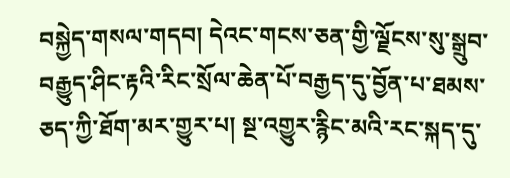བསྐྱེད་གསལ་གདབ། དེའང་གངས་ཅན་གྱི་ལྗོངས་སུ་སྒྲུབ་བརྒྱུད་ཤིང་རྟའི་རིང་སྲོལ་ཆེན་པོ་བརྒྱད་དུ་བྱོན་པ་ཐམས་ཅད་ཀྱི་ཐོག་མར་གྱུར་པ། སྔ་འགྱུར་རྙིང་མའི་རང་སྐད་དུ་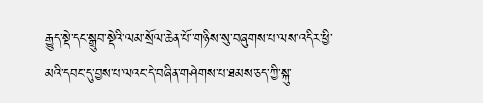རྒྱུད་སྡེ་དང་སྒྲུབ་སྡེའི་ལམ་སྲོལ་ཆེན་པོ་་གཉིས་སུ་བཞུགས་པ་ལས་འདིར་ཕྱི་མའི་དབང་དུ་བྱས་པ་ལའང་དེ་བཞིན་གཤེགས་པ་ཐམས་ཅད་ཀྱི་སྐུ་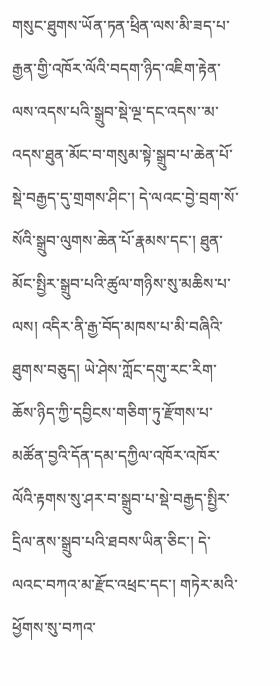གསུང་ཐུགས་ཡོན་ཏན་ཕྲིན་ལས་མི་ཟད་པ་རྒྱན་གྱི་འཁོར་ལོའི་བདག་ཉིད་འཇིག་རྟེན་ལས་འདས་པའི་སྒྲུབ་སྡེ་ལྔ་དང་འདས་་མ་འདས་ཐུན་མོང་བ་གསུམ་སྟེ་སྒྲུབ་པ་ཆེན་པོ་སྡེ་བརྒྱད་དུ་གྲགས་ཤིང་། དེ་ལའང་བྱེ་བྲག་སོ་སོའི་སྒྲུབ་ལུགས་ཆེན་པོ་རྣམས་དང་། ཐུན་མོང་སྤྱིར་སྒྲུབ་པའི་ཚུལ་གཉིས་སུ་མཆིས་པ་ལས། འདིར་ནི་རྒྱ་བོད་མཁས་པ་མི་བཞིའི་ཐུགས་བཅུད། ཡེ་ཤེས་ཀློང་དགུ་རང་རིག་ཆོས་ཉིད་ཀྱི་དབྱིངས་གཅིག་ཏུ་རྫོགས་པ་མཚོན་བྱའི་དོན་དམ་དཀྱིལ་འཁོར་འཁོར་ལོའི་རྟགས་སུ་ཤར་བ་སྒྲུབ་པ་སྡེ་བརྒྱད་སྤྱིར་དྲིལ་ནས་སྒྲུབ་པའི་ཐབས་ཡིན་ཅིང་། དེ་ལའང་བཀའ་མ་རྫོང་འཕྲང་དང་། གཏེར་མའི་ཕྱོགས་སུ་བཀའ་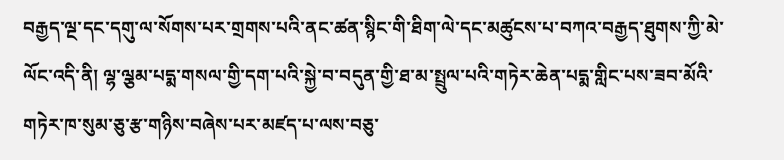བརྒྱད་ལྔ་དང་དགུ་ལ་སོགས་པར་གྲགས་པའི་ནང་ཚན་སྙིང་གི་ཐིག་ལེ་དང་མཚུངས་པ་བཀའ་བརྒྱད་ཐུགས་ཀྱི་མེ་ལོང་འདི་ནི། ལྷ་ལྕམ་པདྨ་གསལ་གྱི་དག་པའི་སྐྱེ་བ་བདུན་གྱི་ཐ་མ་སྤྲུལ་པའི་གཏེར་ཆེན་པདྨ་གླིང་པས་ཟབ་མོའི་གཏེར་ཁ་སུམ་ཅུ་རྩ་གཉིས་བཞེས་པར་མཛད་པ་ལས་བཅུ་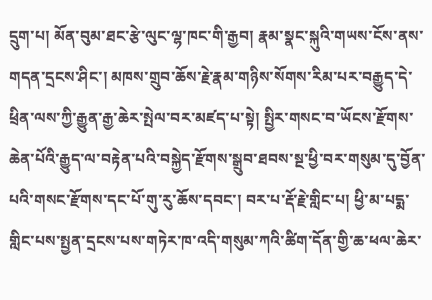དྲུག་པ། མོན་བུམ་ཐང་རྩེ་ལུང་ལྷ་ཁང་གི་རྒྱབ། རྣམ་སྣང་སྐུའི་གཡས་ངོས་ནས་གདན་དྲངས་ཤིང་། མཁས་གྲུབ་ཆོས་རྗེ་རྣམ་གཉིས་སོགས་རིམ་པར་བརྒྱུད་དེ་ཕྲིན་ལས་ཀྱི་རྒྱུན་རྒྱ་ཆེར་སྤེལ་བར་མཛད་པ་སྟེ། སྤྱིར་གསང་བ་ཡོངས་རྫོགས་ཆེན་པོའི་རྒྱུད་ལ་བརྟེན་པའི་བསྐྱེད་རྫོགས་སྒྲུབ་ཐབས་སྔ་ཕྱི་བར་གསུམ་དུ་བྱོན་པའི་གསང་རྫོགས་དང་པོ་གུ་རུ་ཆོས་དབང་། བར་པ་རྡོ་རྗེ་གླིང་པ། ཕྱི་མ་པདྨ་གླིང་པས་སྤྱན་དྲངས་པས་གཏེར་ཁ་འདི་གསུམ་ཀའི་ཚིག་དོན་གྱི་ཆ་ཕལ་ཆེར་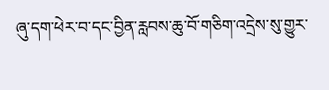ཞུ་དག་ཕེར་བ་དང་བྱིན་རླབས་ཆུ་བོ་གཅིག་འདྲེས་སུ་གྱུར་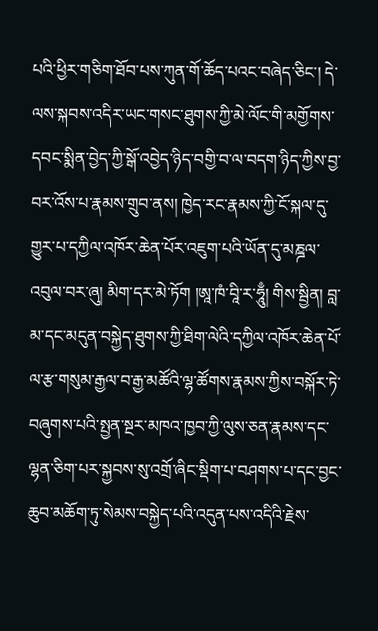པའི་ཕྱིར་གཅིག་ཐོབ་པས་ཀུན་གོ་ཆོད་པའང་བཞེད་ཅིང་། དེ་ལས་སྐབས་འདིར་ཡང་གསང་ཐུགས་ཀྱི་མེ་ལོང་གི་མགྱོགས་དབང་སྨིན་བྱེད་ཀྱི་སྒོ་འབྱེད་ཉིད་བགྱི་བ་ལ་བདག་ཉིད་ཀྱིས་བྱ་བར་འོས་པ་རྣམས་གྲུབ་ནས། ཁྱེད་རང་རྣམས་ཀྱི་ངོ་སྐལ་དུ་གྱུར་པ་དཀྱིལ་འཁོར་ཆེན་པོར་འཇུག་པའི་ཡོན་དུ་མཎྜལ་འབུལ་བར་ཞུ། མིག་དར་མེ་ཏོག །ཨཱ་ཁཾ་བཱི་ར་ཧཱུྃ། གིས་སྦྱིན། བླ་མ་དང་མདུན་བསྐྱེད་ཐུགས་ཀྱི་ཐིག་ལེའི་དཀྱིལ་འཁོར་ཆེན་པོ་ལ་རྩ་གསུམ་རྒྱལ་བ་རྒྱ་མཚོའི་ལྷ་ཚོགས་རྣམས་ཀྱིས་བསྐོར་ཏེ་བཞུགས་པའི་སྤྱན་སྔར་མཁའ་ཁྱབ་ཀྱི་ལུས་ཅན་རྣམས་དང་ལྷན་ཅིག་པར་སྐྱབས་སུ་འགྲོ་ཞིང་སྡིག་པ་བཤགས་པ་དང་བྱང་ཆུབ་མཆོག་ཏུ་སེམས་བསྐྱེད་པའི་འདུན་པས་འདིའི་རྗེས་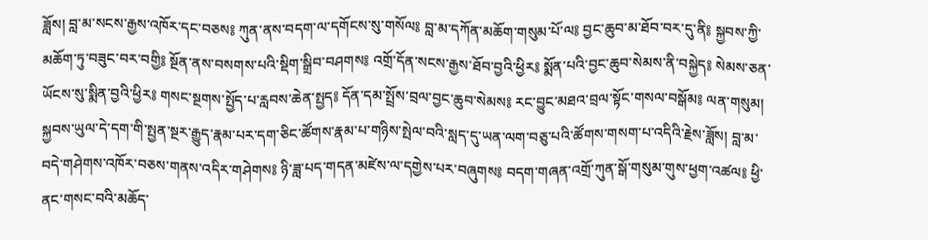ཟློས། བླ་མ་སངས་རྒྱས་འཁོར་དང་བཅས༔ ཀུན་ནས་བདག་ལ་དགོངས་སུ་གསོལ༔ བླ་མ་དཀོན་མཆོག་གསུམ་པོ་ལ༔ བྱང་ཆུབ་མ་ཐོབ་བར་དུ་ནི༔ སྐྱབས་ཀྱི་མཆོག་ཏུ་བཟུང་བར་བགྱི༔ སྔོན་ནས་བསགས་པའི་སྡིག་སྒྲིབ་བཤགས༔ འགྲོ་དོན་སངས་རྒྱས་ཐོབ་བྱའི་ཕྱིར༔ སྨོན་པའི་བྱང་ཆུབ་སེམས་ནི་བསྐྱེད༔ སེམས་ཅན་ཡོངས་སུ་སྨིན་བྱའི་ཕྱིར༔ གསང་སྔགས་སྤྱོད་པ་རླབས་ཆེན་སྤྱད༔ དོན་དམ་སྤྲོས་བྲལ་བྱང་ཆུབ་སེམས༔ རང་བྱུང་མཐའ་བྲལ་སྟོང་གསལ་བསྒོམ༔ ལན་གསུམ། སྐྱབས་ཡུལ་དེ་དག་གི་སྤྱན་སྔར་རྒྱུད་རྣམ་པར་དག་ཅིང་ཚོགས་རྣམ་པ་གཉིས་སྤེལ་བའི་སླད་དུ་ཡན་ལག་བཅུ་པའི་ཚོགས་གསག་པ་འདིའི་རྗེས་ཟློས། བླ་མ་བདེ་གཤེགས་འཁོར་བཅས་གནས་འདིར་གཤེགས༔ ཉི་ཟླ་པད་གདན་མཛེས་ལ་དགྱེས་པར་བཞུགས༔ བདག་གཞན་འགྲོ་ཀུན་སྒོ་གསུམ་གུས་ཕྱག་འཚལ༔ ཕྱི་ནང་གསང་བའི་མཆོད་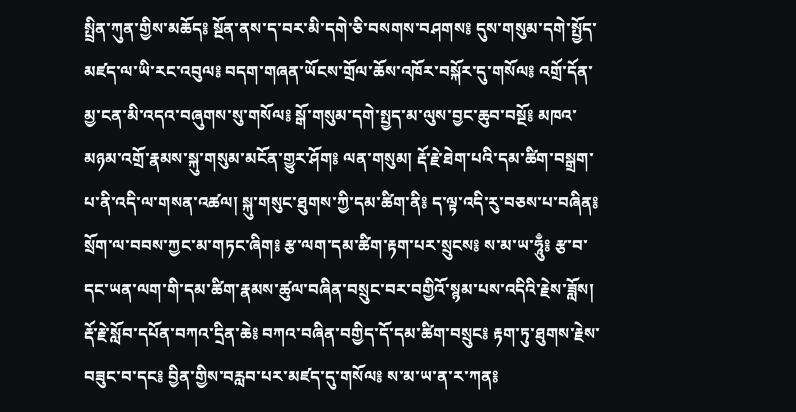སྤྲིན་ཀུན་གྱིས་མཆོད༔ སྔོན་ནས་ད་བར་མི་དགེ་ཅི་བསགས་བཤགས༔ དུས་གསུམ་དགེ་སྤྱོད་མཛད་ལ་ཡི་རང་འབུལ༔ བདག་གཞན་ཡོངས་གྲོལ་ཆོས་འཁོར་བསྐོར་དུ་གསོལ༔ འགྲོ་དོན་མྱ་ངན་མི་འདའ་བཞུགས་སུ་གསོལ༔ སྒོ་གསུམ་དགེ་སྤྱད་མ་ལུས་བྱང་ཆུབ་བསྔོ༔ མཁའ་མཉམ་འགྲོ་རྣམས་སྐུ་གསུམ་མངོན་གྱུར་ཤོག༔ ལན་གསུམ། རྡོ་རྗེ་ཐེག་པའི་དམ་ཚིག་བསྒྲག་པ་ནི་འདི་ལ་གསན་འཚལ། སྐུ་གསུང་ཐུགས་ཀྱི་དམ་ཚིག་ནི༔ ད་ལྟ་འདི་རུ་བཅས་པ་བཞིན༔ སྲོག་ལ་བབས་ཀྱང་མ་གཏང་ཞིག༔ རྩ་ལག་དམ་ཚིག་རྟག་པར་སྲུངས༔ ས་མ་ཡ་ཧཱུྃ༔ རྩ་བ་དང་ཡན་ལག་གི་དམ་ཚིག་རྣམས་ཚུལ་བཞིན་བསྲུང་བར་བགྱིའོ་སྙམ་པས་འདིའི་རྗེས་ཟློས། རྡོ་རྗེ་སློབ་དཔོན་བཀའ་དྲིན་ཆེ༔ བཀའ་བཞིན་བགྱིད་དོ་དམ་ཚིག་བསྲུང༔ རྟག་ཏུ་ཐུགས་རྗེས་བཟུང་བ་དང༔ བྱིན་གྱིས་བརླབ་པར་མཛད་དུ་གསོལ༔ ས་མ་ཡ་ན་ར་ཀན༔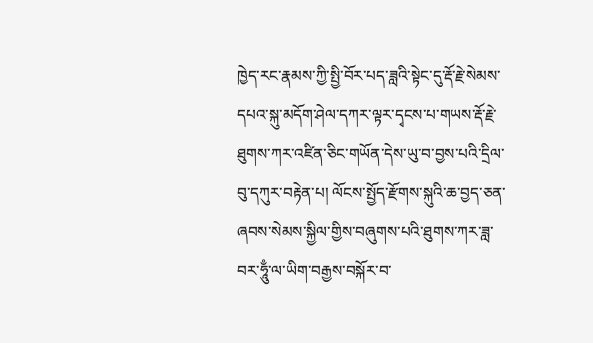ཁྱེད་རང་རྣམས་ཀྱི་སྤྱི་བོར་པད་ཟླའི་སྟེང་དུ་རྡོ་རྗེ་སེམས་དཔའ་སྐུ་མདོག་ཤེལ་དཀར་ལྟར་དྭངས་པ་གཡས་རྡོ་རྗེ་ཐུགས་ཀར་འཛིན་ཅིང་གཡོན་དེས་ཡུ་བ་བྱས་པའི་དྲིལ་བུ་དཀུར་བརྟེན་པ། ལོངས་སྤྱོད་རྫོགས་སྐུའི་ཆ་བྱད་ཅན་ཞབས་སེམས་སྐྱིལ་གྱིས་བཞུགས་པའི་ཐུགས་ཀར་ཟླ་བར་ཧཱུྃ་ལ་ཡིག་བརྒྱས་བསྐོར་བ་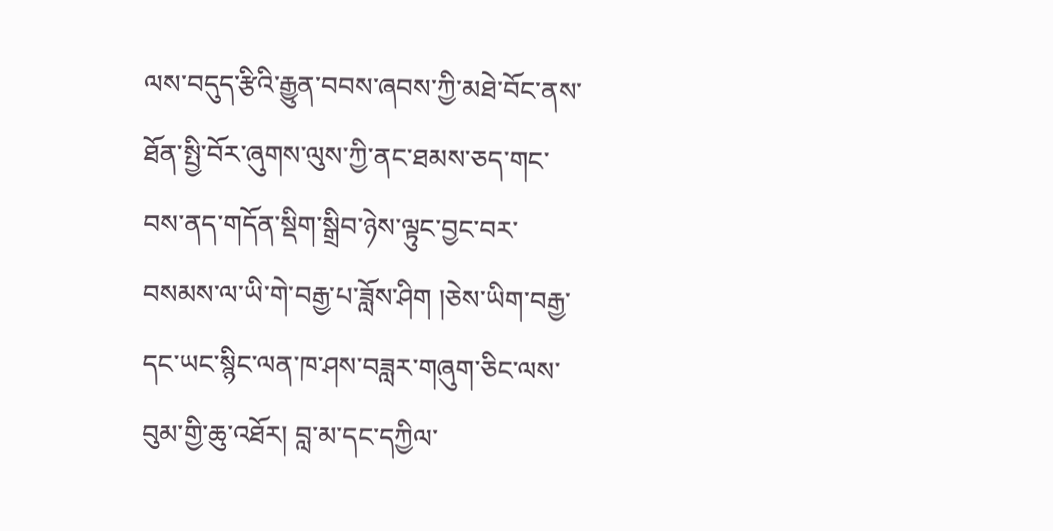ལས་བདུད་རྩིའི་རྒྱུན་བབས་ཞབས་ཀྱི་མཐེ་བོང་ནས་ཐོན་སྤྱི་བོར་ཞུགས་ལུས་ཀྱི་ནང་ཐམས་ཅད་གང་བས་ནད་གདོན་སྡིག་སྒྲིབ་ཉེས་ལྟུང་བྱང་བར་བསམས་ལ་ཡི་གེ་བརྒྱ་པ་ཟློས་ཤིག །ཅེས་ཡིག་བརྒྱ་དང་ཡང་སྙིང་ལན་ཁ་ཤས་བཟླར་གཞུག་ཅིང་ལས་བུམ་གྱི་ཆུ་འཐོར། བླ་མ་དང་དཀྱིལ་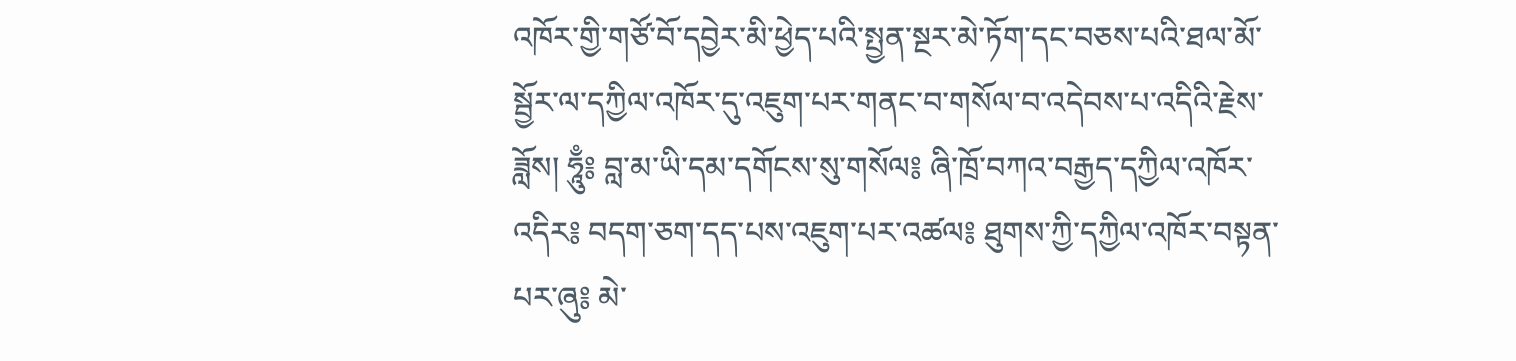འཁོར་གྱི་གཙོ་བོ་དབྱེར་མི་ཕྱེད་པའི་སྤྱན་སྔར་མེ་ཏོག་དང་བཅས་པའི་ཐལ་མོ་སྦྱོར་ལ་དཀྱིལ་འཁོར་དུ་འཇུག་པར་གནང་བ་གསོལ་བ་འདེབས་པ་འདིའི་རྗེས་ཟློས། ཧཱུྃ༔ བླ་མ་ཡི་དམ་དགོངས་སུ་གསོལ༔ ཞི་ཁྲོ་བཀའ་བརྒྱད་དཀྱིལ་འཁོར་འདིར༔ བདག་ཅག་དད་པས་འཇུག་པར་འཚལ༔ ཐུགས་ཀྱི་དཀྱིལ་འཁོར་བསྟན་པར་ཞུ༔ མེ་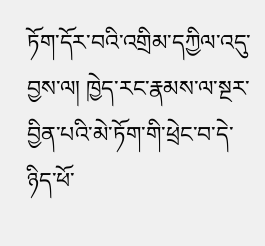ཏོག་དོར་བའི་འགྲིམ་དཀྱིལ་འདུ་བྱས་ལ། ཁྱེད་རང་རྣམས་ལ་སྔར་བྱིན་པའི་མེ་ཏོག་གི་ཕྲེང་བ་དེ་ཉིད་ཕོ་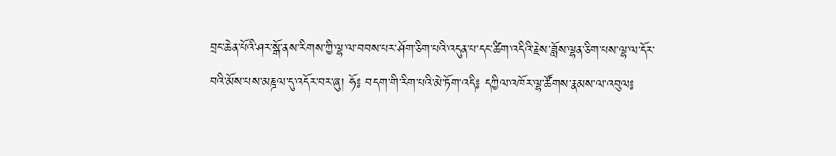བྲང་ཆེན་པོའི་ཤར་སྒོ་ནས་རིགས་ཀྱི་ལྷ་ལ་བབས་པར་ཤོག་ཅིག་པའི་འདུན་པ་དང་ཚིག་འདིའི་རྗེས་ཟློས་ལྷན་ཅིག་པས་ལྷ་ལ་དོར་བའི་མོས་པས་མཎྜལ་དུ་འདོར་བར་ཞུ། ཧོ༔ བདག་གི་རིག་པའི་མེ་ཏོག་འདི༔ དཀྱིལ་འཁོར་ལྷ་ཚོགས་རྣམས་ལ་འབུལ༔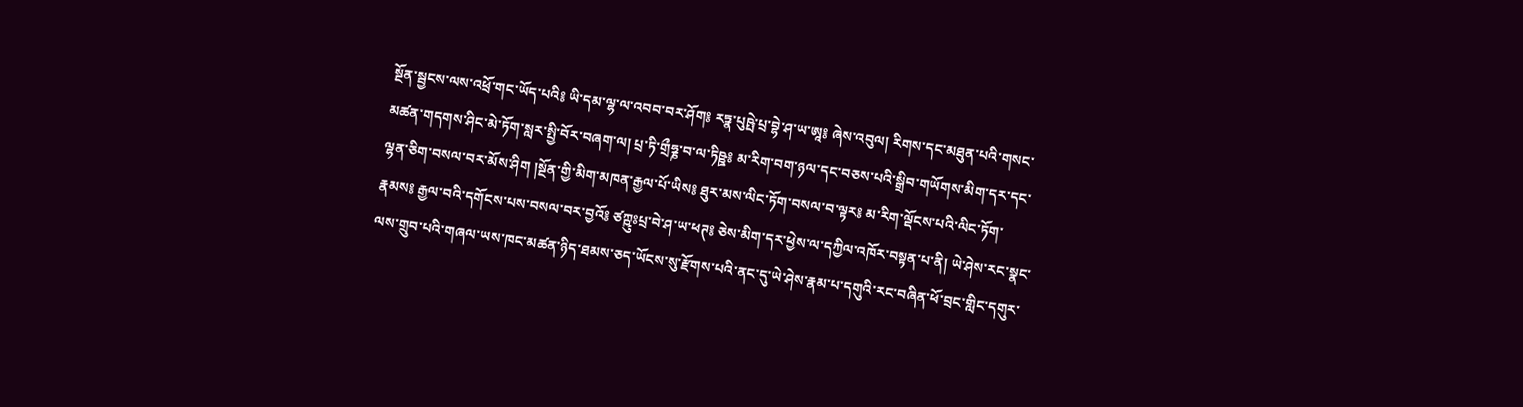སྔོན་སྦྱངས་ལས་འཕྲོ་གང་ཡོད་པའི༔ ཡི་དམ་ལྷ་ལ་འབབ་བར་ཤོག༔ རཏྣ་པུཥྤེ་པྲ་བྷེ་ཤ་ཡ་ཨཱ༔ ཞེས་འབུལ། རིགས་དང་མཐུན་པའི་གསང་མཚན་གདགས་ཤིང་མེ་ཏོག་སླར་སྤྱི་བོར་བཞག་ལ། པྲ་ཏི་གྲྀཧྞ་བ་ལ་ཏིཥྛ༔ མ་རིག་བག་ཉལ་དང་བཅས་པའི་སྒྲིབ་གཡོགས་མིག་དར་དང་ལྷན་ཅིག་བསལ་བར་མོས་ཤིག །སྔོན་གྱི་མིག་མཁན་རྒྱལ་པོ་ཡིས༔ ཐུར་མས་ལིང་ཏོག་བསལ་བ་ལྟར༔ མ་རིག་ལྡོངས་པའི་ལིང་ཏོག་རྣམས༔ རྒྱལ་བའི་དགོངས་པས་བསལ་བར་བྱའོ༔ ཙཀྵུཿཔྲ་བེ་ཤ་ཡ་ཕཊ༔ ཅེས་མིག་དར་ཕྱེས་ལ་དཀྱིལ་འཁོར་བསྟན་པ་ནི། ཡེ་ཤེས་རང་སྣང་ལས་གྲུབ་པའི་གཞལ་ཡས་ཁང་མཚན་ཉིད་ཐམས་ཅད་ཡོངས་སུ་རྫོགས་པའི་ནང་དུ་ཡེ་ཤེས་རྣམ་པ་དགུའི་རང་བཞིན་ཕོ་བྲང་གླིང་དགུར་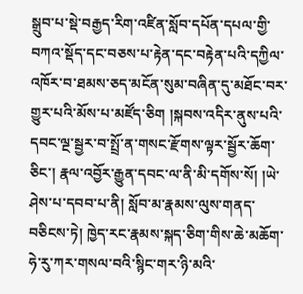སྒྲུབ་པ་སྡེ་བརྒྱད་རིག་འཛིན་སློབ་དཔོན་དཔལ་གྱི་བཀའ་སྡོད་དང་བཅས་པ་རྟེན་དང་བརྟེན་པའི་དཀྱིལ་འཁོར་བ་ཐམས་ཅད་མངོན་སུམ་བཞིན་དུ་མཐོང་བར་གྱུར་པའི་མོས་པ་མཛོད་ཅིག །སྐབས་འདིར་ནུས་པའི་དབང་ལྔ་སྦྱར་བ་སྤྲོ་ན་གསང་རྫོགས་ལྟར་སྦྱོར་ཆོག་ཅིང་། རྣལ་འབྱོར་རྒྱུན་དབང་ལ་ནི་མི་དགོས་སོ། །ཡེ་ཤེས་པ་དབབ་པ་ནི། སློབ་མ་རྣམས་ལུས་གནད་བཅིངས་ཏེ། ཁྱེད་རང་རྣམས་སྐད་ཅིག་གིས་ཆེ་མཆོག་ཧེ་རུ་ཀར་གསལ་བའི་སྙིང་གར་ཉི་མའི་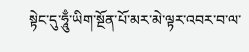སྟེང་དུ་ཧཱུྃ་ཡིག་སྔོན་པོ་མར་མེ་ལྟར་འབར་བ་ལ་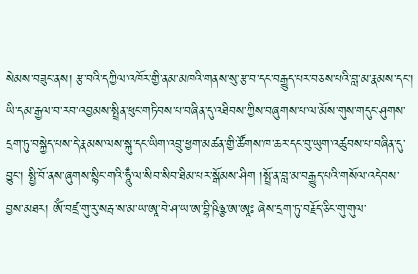སེམས་བཟུང་ནས། རྩ་བའི་དཀྱིལ་འཁོར་གྱི་ནམ་མཁའི་གནས་སུ་རྩ་བ་དང་བརྒྱུད་པར་བཅས་པའི་བླ་མ་རྣམས་དང་། ཡི་དམ་རྒྱལ་བ་རབ་འབྱམས་སྤྲིན་ཕུང་གཏིབས་པ་བཞིན་དུ་འཐིབས་ཀྱིས་བཞུགས་པ་ལ་མོས་གུས་གདུང་ཤུགས་དྲག་ཏུ་བསྐྱེད་པས་དེ་རྣམས་ལས་སྐུ་དང་ཡིག་འབྲུ་ཕྱག་མཚན་གྱི་ཚོགས་ཁ་ཆར་དང་བུ་ཡུག་འཚུབས་པ་བཞིན་དུ་བྱུང་། སྤྱི་བོ་ནས་ཞུགས་སྙིང་གའི་ཧཱུྃ་ལ་སིབ་སིབ་ཐིམ་པར་སྒོམས་ཤིག །སྤྲོ་ན་བླ་མ་བརྒྱུད་པའི་གསོལ་འདེབས་བྱས་མཐར། ཨོཾ་བཛྲ་གུ་རུ་སརྦ་ས་མ་ཡ་ཨཱ་བེ་ཤ་ཡ་ཨ་བྷི་ཥིཉྩ་ཨ་ཨཱཿ ཞེས་དྲག་ཏུ་བརྗོད་ཅིང་གུ་གུལ་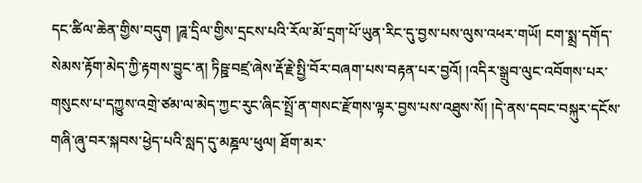དང་ཚིལ་ཆེན་གྱིས་བདུག །ཌཱ་དྲིལ་གྱིས་དྲངས་པའི་རོལ་མོ་དྲག་པོ་ཡུན་རིང་དུ་བྱས་པས་ལུས་འཕར་གཡོ། ངག་སྨྲ་དགོད་སེམས་རྟོག་མེད་ཀྱི་རྟགས་བྱུང་ན། ཏིཥྛ་བཛྲ་ཞེས་རྡོ་རྗེ་སྤྱི་བོར་བཞག་པས་བརྟན་པར་བྱའོ། །འདིར་སྒྲུབ་ལུང་འབོགས་པར་གསུངས་པ་དཀྱུས་འགྲེ་ཙམ་ལ་མེད་ཀྱང་རུང་ཞིང་སྤྲོ་ན་གསང་རྫོགས་ལྟར་བྱས་པས་འཐུས་སོ། །དེ་ནས་དབང་བསྐུར་དངོས་གཞི་ཞུ་བར་སྐབས་ཕྱེད་པའི་སླད་དུ་མཎྜལ་ཕུལ། ཐོག་མར་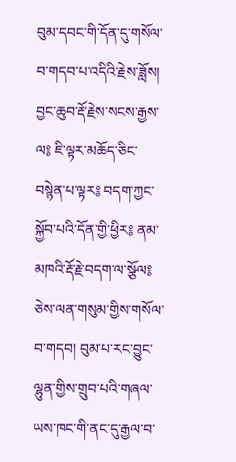བུམ་དབང་གི་དོན་དུ་གསོལ་བ་གདབ་པ་འདིའི་རྗེས་ཟློས། བྱང་ཆུབ་རྡོ་རྗེས་སངས་རྒྱས་ལ༔ ཇི་ལྟར་མཆོད་ཅིང་བསྙེན་པ་ལྟར༔ བདག་ཀྱང་སྐྱོབ་པའི་དོན་གྱི་ཕྱིར༔ ནམ་མཁའི་རྡོ་རྗེ་བདག་ལ་སྩོལ༔ ཅེས་ལན་གསུམ་གྱིས་གསོལ་བ་གདབ། བུམ་པ་རང་བྱུང་ལྷུན་གྱིས་གྲུབ་པའི་གཞལ་ཡས་ཁང་གི་ནང་དུ་རྒྱལ་བ་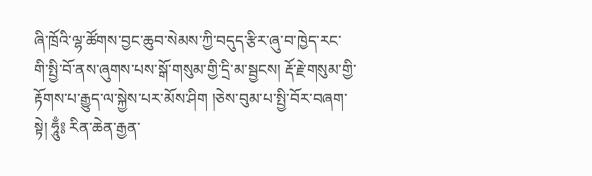ཞི་ཁྲོའི་ལྷ་ཚོགས་བྱང་ཆུབ་སེམས་ཀྱི་བདུད་རྩིར་ཞུ་བ་ཁྱེད་རང་གི་སྤྱི་བོ་ནས་ཞུགས་པས་སྒོ་གསུམ་གྱི་དྲི་མ་སྦྱངས། རྡོ་རྗེ་གསུམ་གྱི་རྟོགས་པ་རྒྱུད་ལ་སྐྱེས་པར་མོས་ཤིག །ཅེས་བུམ་པ་སྤྱི་བོར་བཞག་སྟེ། ཧཱུྃ༔ རིན་ཆེན་རྒྱན་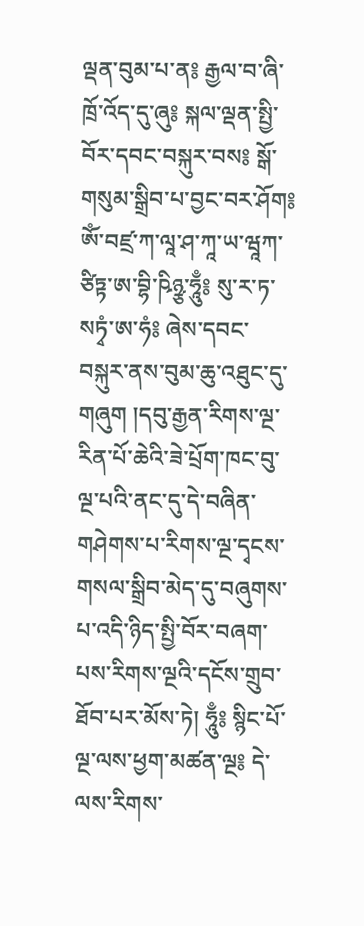ལྡན་བུམ་པ་ན༔ རྒྱལ་བ་ཞི་ཁྲོ་འོད་དུ་ཞུ༔ སྐལ་ལྡན་སྤྱི་བོར་དབང་བསྐུར་བས༔ སྒོ་གསུམ་སྒྲིབ་པ་བྱང་བར་ཤོག༔ ཨོཾ་བཛྲ་ཀ་ལཱ་ཤ་ཀཱ་ཡ་ཝཱཀ་ཙིཏྟ་ཨ་བྷི་ཥིཉྩ་ཧཱུྃ༔ སུ་ར་ཏ་སཏྭཾ་ཨ་ཧཾ༔ ཞེས་དབང་བསྐུར་ནས་བུམ་ཆུ་འཐུང་དུ་གཞུག །དབུ་རྒྱན་རིགས་ལྔ་རིན་པོ་ཆེའི་ཟེ་པྲོག་ཁང་བུ་ལྔ་པའི་ནང་དུ་དེ་བཞིན་གཤེགས་པ་རིགས་ལྔ་དྭངས་གསལ་སྒྲིབ་མེད་དུ་བཞུགས་པ་འདི་ཉིད་སྤྱི་བོར་བཞག་པས་རིགས་ལྔའི་དངོས་གྲུབ་ཐོབ་པར་མོས་ཏེ། ཧཱུྃ༔ སྙིང་པོ་ལྔ་ལས་ཕྱག་མཚན་ལྔ༔ དེ་ལས་རིགས་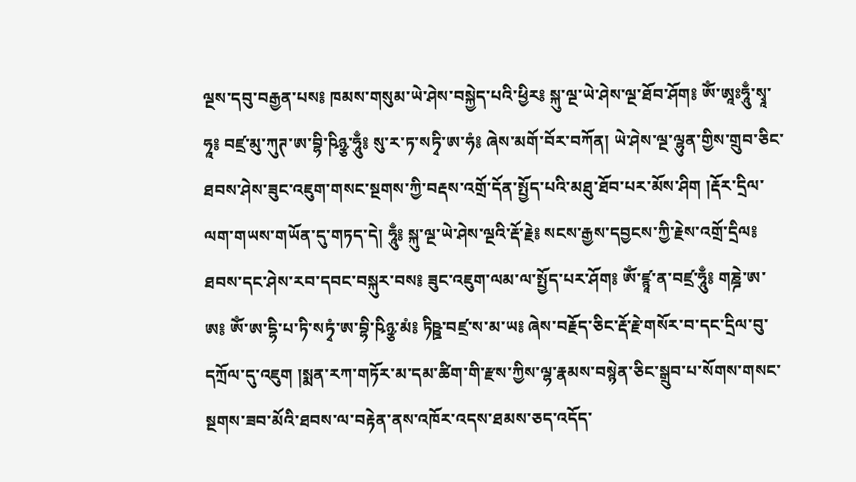ལྔས་དབུ་བརྒྱན་པས༔ ཁམས་གསུམ་ཡེ་ཤེས་བསྐྱེད་པའི་ཕྱིར༔ སྐུ་ལྔ་ཡེ་ཤེས་ལྔ་ཐོབ་ཤོག༔ ཨོཾ་ཨཱཿཧཱུྃ་སྭཱ་ཧཱ༔ བཛྲ་མུ་ཀུཊ་ཨ་བྷི་ཥིཉྩ་ཧཱུྃ༔ སུ་ར་ཏ་སཏྭི་ཨ་ཧཾ༔ ཞེས་མགོ་བོར་བཀོན། ཡེ་ཤེས་ལྔ་ལྷུན་གྱིས་གྲུབ་ཅིང་ཐབས་ཤེས་ཟུང་འཇུག་གསང་སྔགས་ཀྱི་བརྡས་འགྲོ་དོན་སྤྱོད་པའི་མཐུ་ཐོབ་པར་མོས་ཤིག །རྡོར་དྲིལ་ལག་གཡས་གཡོན་དུ་གཏད་དེ། ཧཱུྃ༔ སྐུ་ལྔ་ཡེ་ཤེས་ལྔའི་རྡོ་རྗེ༔ སངས་རྒྱས་དབྱངས་ཀྱི་རྗེས་འགྲོ་དྲིལ༔ ཐབས་དང་ཤེས་རབ་དབང་བསྐུར་བས༔ ཟུང་འཇུག་ལམ་ལ་སྤྱོད་པར་ཤོག༔ ཨོཾ་ཛྙཱ་ན་བཛྲ་ཧཱུྃ༔ གཎྜེ་ཨ་ཨ༔ ཨོཾ་ཨ་དྷི་པ་ཏི་སཏྭཾ་ཨ་བྷི་ཥིཉྩ་མཾ༔ ཏིཥྛ་བཛྲ་ས་མ་ཡ༔ ཞེས་བརྗོད་ཅིང་རྡོ་རྗེ་གསོར་བ་དང་དྲིལ་བུ་དཀྲོལ་དུ་འཇུག །སྨན་རཀ་གཏོར་མ་དམ་ཚིག་གི་རྫས་ཀྱིས་ལྷ་རྣམས་བསྙེན་ཅིང་སྒྲུབ་པ་སོགས་གསང་སྔགས་ཟབ་མོའི་ཐབས་ལ་བརྟེན་ནས་འཁོར་འདས་ཐམས་ཅད་འདོད་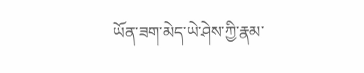ཡོན་ཟག་མེད་ཡེ་ཤེས་ཀྱི་རྣམ་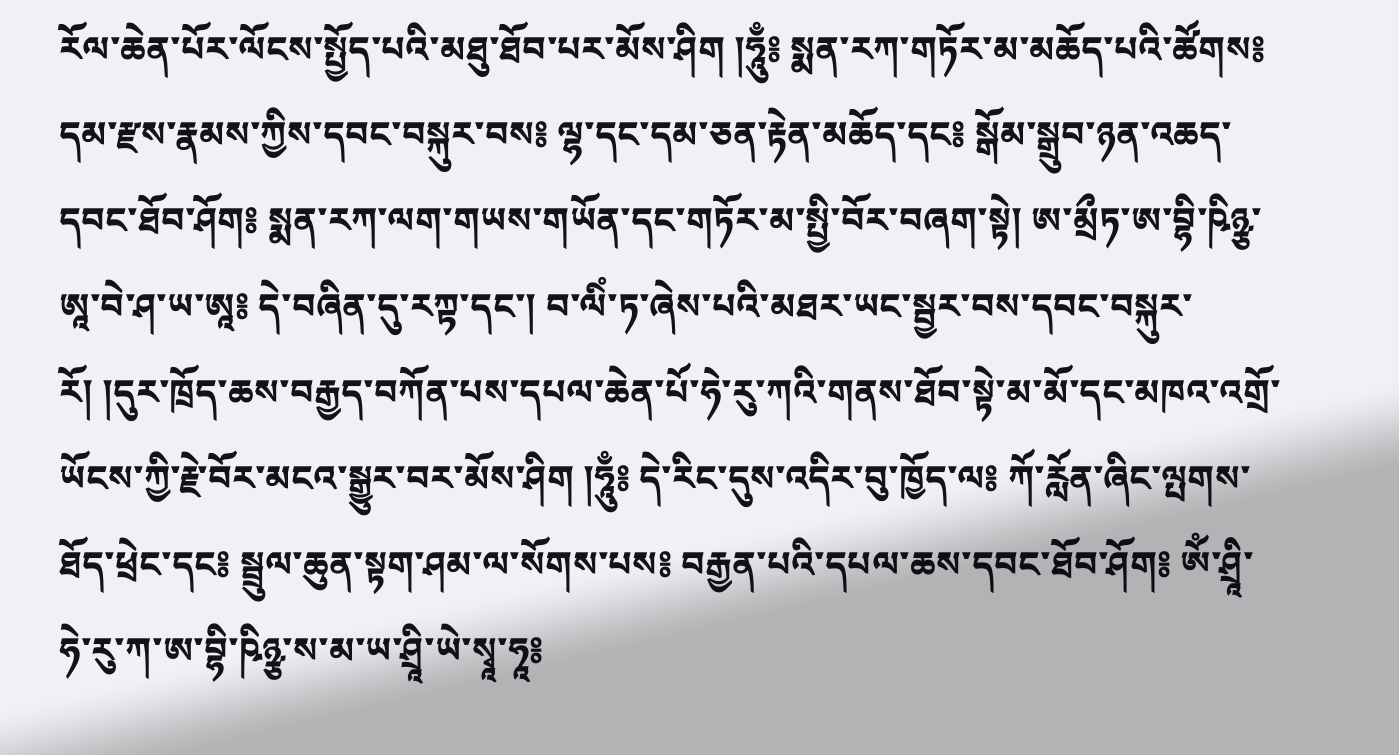རོལ་ཆེན་པོར་ལོངས་སྤྱོད་པའི་མཐུ་ཐོབ་པར་མོས་ཤིག །ཧཱུྃ༔ སྨན་རཀ་གཏོར་མ་མཆོད་པའི་ཚོགས༔ དམ་རྫས་རྣམས་ཀྱིས་དབང་བསྐུར་བས༔ ལྷ་དང་དམ་ཅན་རྟེན་མཆོད་དང༔ སྒོམ་སྒྲུབ་ཉན་འཆད་དབང་ཐོབ་ཤོག༔ སྨན་རཀ་ལག་གཡས་གཡོན་དང་གཏོར་མ་སྤྱི་བོར་བཞག་སྟེ། ཨ་མྲྀཏ་ཨ་བྷི་ཥིཉྩ་ཨཱ་བེ་ཤ་ཡ་ཨཱ༔ དེ་བཞིན་དུ་རཀྟ་དང་། བ་ལིཾ་ཏ་ཞེས་པའི་མཐར་ཡང་སྦྱར་བས་དབང་བསྐུར་རོ། །དུར་ཁྲོད་ཆས་བརྒྱད་བཀོན་པས་དཔལ་ཆེན་པོ་ཧེ་རུ་ཀའི་གནས་ཐོབ་སྟེ་མ་མོ་དང་མཁའ་འགྲོ་ཡོངས་ཀྱི་རྗེ་བོར་མངའ་སྒྱུར་བར་མོས་ཤིག །ཧཱུྃ༔ དེ་རིང་དུས་འདིར་བུ་ཁྱོད་ལ༔ ཀོ་རློན་ཞིང་ལྤགས་ཐོད་ཕྲེང་དང༔ སྦྲུལ་ཆུན་སྟག་ཤམ་ལ་སོགས་པས༔ བརྒྱན་པའི་དཔལ་ཆས་དབང་ཐོབ་ཤོག༔ ཨོཾ་ཤྲཱི་ཧེ་རུ་ཀ་ཨ་བྷི་ཥིཉྩ་ས་མ་ཡ་ཤྲཱི་ཡེ་སྭཱ་ཧཱ༔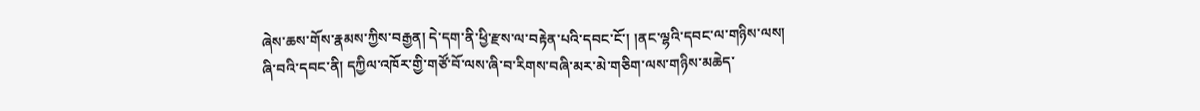ཞེས་ཆས་གོས་རྣམས་ཀྱིས་བརྒྱན། དེ་དག་ནི་ཕྱི་རྫས་ལ་བརྟེན་པའི་དབང་ངོ་། །ནང་ལྷའི་དབང་ལ་གཉིས་ལས། ཞི་བའི་དབང་ནི། དཀྱིལ་འཁོར་གྱི་གཙོ་བོ་ལས་ཞི་བ་རིགས་བཞི་མར་མེ་གཅིག་ལས་གཉིས་མཆེད་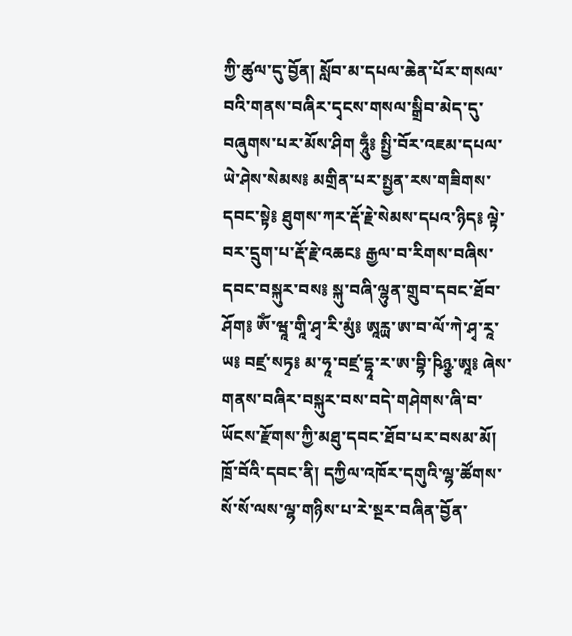ཀྱི་ཚུལ་དུ་བྱོན། སློབ་མ་དཔལ་ཆེན་པོར་གསལ་བའི་གནས་བཞིར་དྭངས་གསལ་སྒྲིབ་མེད་དུ་བཞུགས་པར་མོས་ཤིག ཧཱུྃ༔ སྤྱི་བོར་འཇམ་དཔལ་ཡེ་ཤེས་སེམས༔ མགྲིན་པར་སྤྱན་རས་གཟིགས་དབང་སྟེ༔ ཐུགས་ཀར་རྡོ་རྗེ་སེམས་དཔའ་ཉིད༔ ལྟེ་བར་དྲུག་པ་རྡོ་རྗེ་འཆང༔ རྒྱལ་བ་རིགས་བཞིས་དབང་བསྐུར་བས༔ སྐུ་བཞི་ལྷུན་གྲུབ་དབང་ཐོབ་ཤོག༔ ཨོཾ་ཝཱ་གཱི་ཤྭ་རི་མུཾ༔ ཨཱརྻ་ཨ་བ་ལོ་ཀེ་ཤྭ་རཱ་ཡ༔ བཛྲ་སཏྭ༔ མ་ཧཱ་བཛྲ་དྷཱ་ར་ཨ་བྷི་ཥིཉྩ་ཨཱ༔ ཞེས་གནས་བཞིར་བསྐུར་བས་བདེ་གཤེགས་ཞི་བ་ཡོངས་རྫོགས་ཀྱི་མཐུ་དབང་ཐོབ་པར་བསམ་མོ། ཁྲོ་བོའི་དབང་ནི། དཀྱིལ་འཁོར་དགུའི་ལྷ་ཚོགས་སོ་སོ་ལས་ལྷ་གཉིས་པ་རེ་སྔར་བཞིན་བྱོན་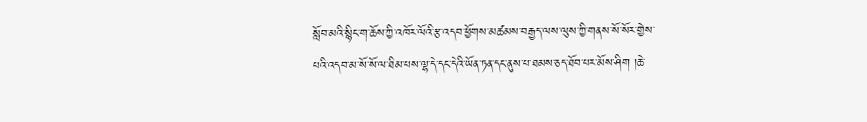སློབ་མའི་སྙིང་ག་ཆོས་ཀྱི་འཁོར་ལོའི་རྩ་འདབ་ཕྱོགས་མཚམས་བརྒྱད་ལས་ལུས་ཀྱི་གནས་སོ་སོར་གྱེས་པའི་འདབ་མ་སོ་སོ་ལ་ཐིམ་པས་ལྷ་དེ་དང་དེའི་ཡོན་ཏན་དང་ནུས་པ་ཐམས་ཅད་ཐོབ་པར་མོས་ཤིག །ཆེ་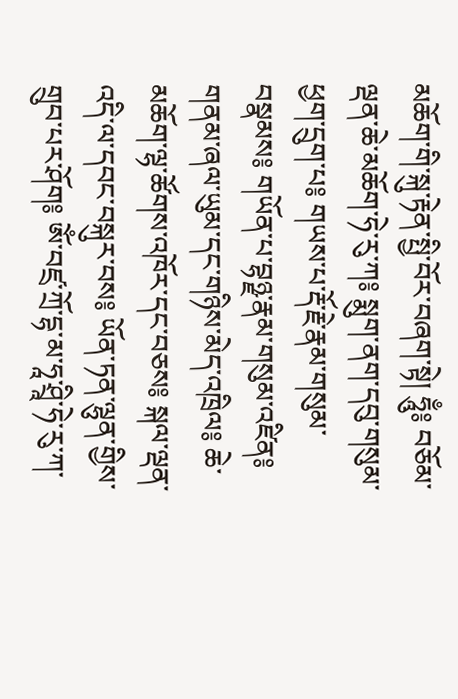མཆོག་གི་སྐུ་རྟེན་སྤྱི་བོར་བཞག་སྟེ། ཧཱུྃ༔ བཅོམ་ལྡན་ཆེ་མཆོག་ཧེ་རུ་ཀ༔ སྨུག་ནག་དབུ་གསུམ་ཕྱག་དྲུག་པ༔ གཡས་པ་རྡོ་རྗེ་རྣམ་གསུམ་བསྣམས༔ གཡོན་པ་བྷཉྫ་རྣམ་གསུམ་འཛིན༔ གནམ་ཞལ་ཡུམ་དང་གཉིས་མེད་འཁྲིལ༔ ཆེ་མཆོག་ལྷ་ཚོགས་འཁོར་དང་བཅས༔ སྐལ་ལྡན་འདི་ལ་དབང་བསྐུར་བས༔ ཡོན་ཏན་ལྷུན་གྱིས་གྲུབ་པར་ཤོག༔ ཨོཾ་བཛྲ་ཀྲོ་དྷ་མ་ཧཱ་ཤྲཱི་ཧེ་རུ་ཀ་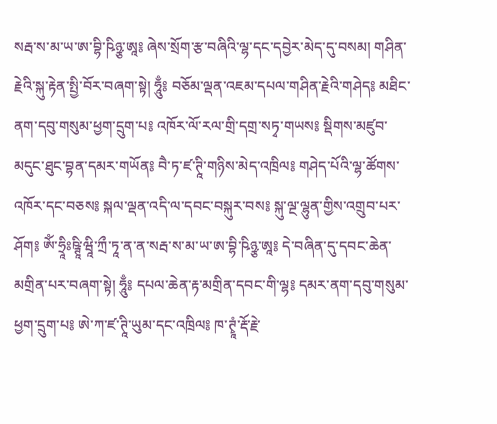སརྦ་ས་མ་ཡ་ཨ་བྷི་ཥིཉྩ་ཨཱ༔ ཞེས་སྲོག་རྩ་བཞིའི་ལྷ་དང་དབྱེར་མེད་དུ་བསམ། གཤིན་རྗེའི་སྐུ་རྟེན་སྤྱི་བོར་བཞག་སྟེ། ཧཱུྃ༔ བཅོམ་ལྡན་འཇམ་དཔལ་གཤིན་རྗེའི་གཤེད༔ མཐིང་ནག་དབུ་གསུམ་ཕྱག་དྲུག་པ༔ འཁོར་ལོ་རལ་གྲི་དགྲ་སཏྭ་གཡས༔ སྡིགས་མཛུབ་མདུང་ཐུང་བྷན་དམར་གཡོན༔ བཻ་ཏ་ཛ་ཊཱི་གཉིས་མེད་འཁྲིལ༔ གཤེད་པོའི་ལྷ་ཚོགས་འཁོར་དང་བཅས༔ སྐལ་ལྡན་འདི་ལ་དབང་བསྐུར་བས༔ སྐུ་ལྔ་ལྷུན་གྱིས་འགྲུབ་པར་ཤོག༔ ཨོཾ་ཧྲཱིཿཥྚཱི་ཝཱི་ཀྲྀ་ཏཱ་ན་ན་སརྦ་ས་མ་ཡ་ཨ་བྷི་ཥིཉྩ་ཨཱ༔ དེ་བཞིན་དུ་དབང་ཆེན་མགྲིན་པར་བཞག་སྟེ། ཧཱུྃ༔ དཔལ་ཆེན་རྟ་མགྲིན་དབང་གི་ལྷ༔ དམར་ནག་དབུ་གསུམ་ཕྱག་དྲུག་པ༔ ཨེ་ཀ་ཛ་ཊཱི་ཡུམ་དང་འཁྲིལ༔ ཁ་ཊྭཱཾ་རྡོ་རྗེ་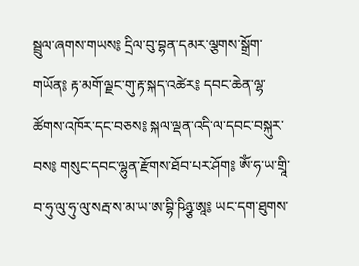སྦྲུལ་ཞགས་གཡས༔ དྲིལ་བུ་བྷན་དམར་ལྕགས་སྒྲོག་གཡོན༔ རྟ་མགོ་ལྗང་གུ་རྟ་སྐད་འཚེར༔ དབང་ཆེན་ལྷ་ཚོགས་འཁོར་དང་བཅས༔ སྐལ་ལྡན་འདི་ལ་དབང་བསྐུར་བས༔ གསུང་དབང་ལྷུན་རྫོགས་ཐོབ་པར་ཤོག༔ ཨོཾ་ཧ་ཡ་གྲཱི་བ་ཧུ་ལུ་ཧུ་ལུ་སརྦ་ས་མ་ཡ་ཨ་བྷི་ཥིཉྩ་ཨཱ༔ ཡང་དག་ཐུགས་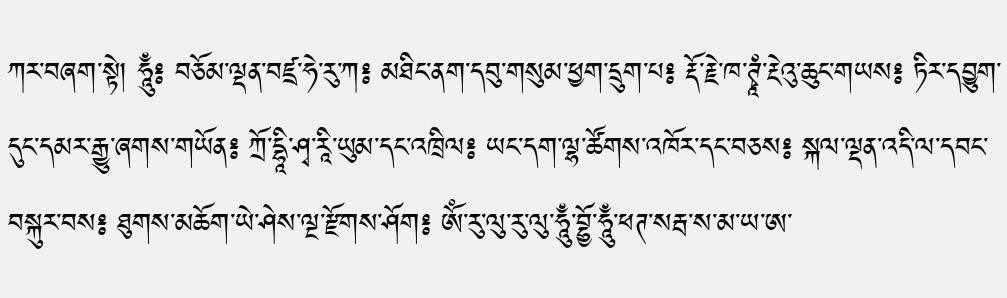ཀར་བཞག་སྟེ། ཧཱུྃ༔ བཅོམ་ལྡན་བཛྲ་ཧེ་རུ་ཀ༔ མཐིང་ནག་དབུ་གསུམ་ཕྱག་དྲུག་པ༔ རྡོ་རྗེ་ཁ་ཊྭཱཾ་རྔེའུ་ཆུང་གཡས༔ ཏིར་དབྱུག་དུང་དམར་རྒྱུ་ཞགས་གཡོན༔ ཀྲོ་དྷཱི་ཤྭ་རཱི་ཡུམ་དང་འཁྲིལ༔ ཡང་དག་ལྷ་ཚོགས་འཁོར་དང་བཅས༔ སྐལ་ལྡན་འདི་ལ་དབང་བསྐུར་བས༔ ཐུགས་མཆོག་ཡེ་ཤེས་ལྔ་རྫོགས་ཤོག༔ ཨོཾ་རུ་ལུ་རུ་ལུ་ཧཱུྃ་བྷྱོ་ཧཱུྃ་ཕཊ་སརྦ་ས་མ་ཡ་ཨ་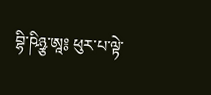བྷི་ཥིཉྩ་ཨཱ༔ ཕུར་པ་ལྟེ་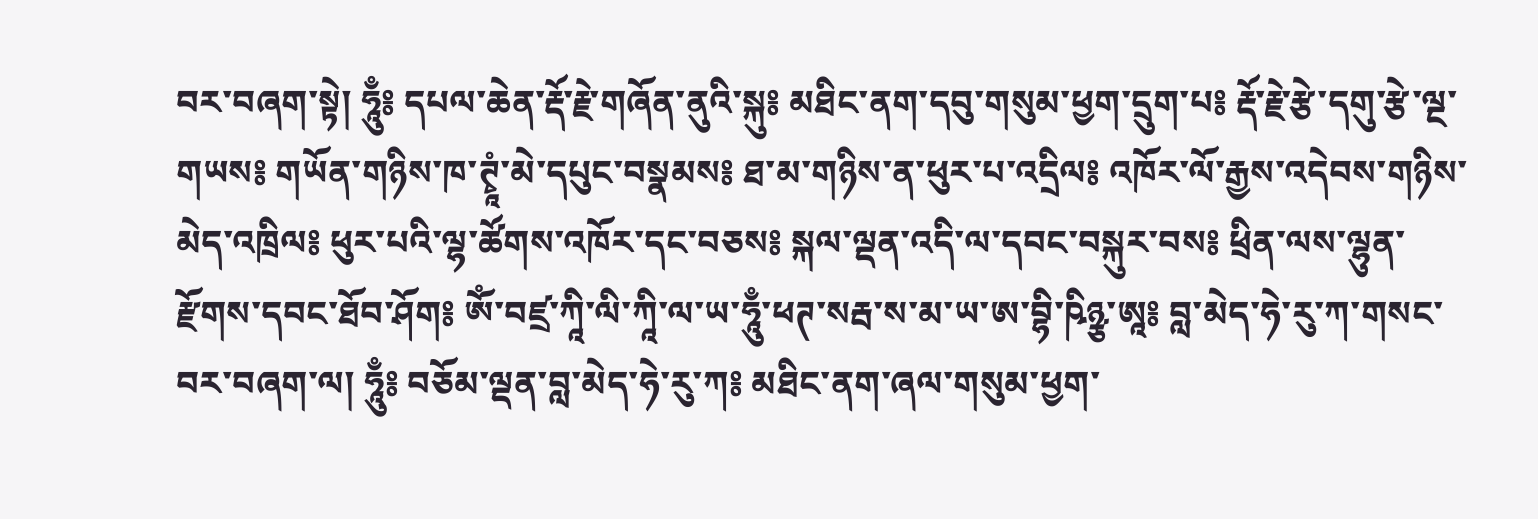བར་བཞག་སྟེ། ཧཱུྃ༔ དཔལ་ཆེན་རྡོ་རྗེ་གཞོན་ནུའི་སྐུ༔ མཐིང་ནག་དབུ་གསུམ་ཕྱག་དྲུག་པ༔ རྡོ་རྗེ་རྩེ་དགུ་རྩེ་ལྔ་གཡས༔ གཡོན་གཉིས་ཁ་ཊྭཱཾ་མེ་དཔུང་བསྣམས༔ ཐ་མ་གཉིས་ན་ཕུར་པ་འདྲིལ༔ འཁོར་ལོ་རྒྱས་འདེབས་གཉིས་མེད་འཁྲིལ༔ ཕུར་པའི་ལྷ་ཚོགས་འཁོར་དང་བཅས༔ སྐལ་ལྡན་འདི་ལ་དབང་བསྐུར་བས༔ ཕྲིན་ལས་ལྷུན་རྫོགས་དབང་ཐོབ་ཤོག༔ ཨོཾ་བཛྲ་ཀཱི་ལི་ཀཱི་ལ་ཡ་ཧཱུྃ་ཕཊ་སརྦ་ས་མ་ཡ་ཨ་བྷི་ཥིཉྩ་ཨཱ༔ བླ་མེད་ཧེ་རུ་ཀ་གསང་བར་བཞག་ལ། ཧཱུྃ༔ བཅོམ་ལྡན་བླ་མེད་ཧེ་རུ་ཀ༔ མཐིང་ནག་ཞལ་གསུམ་ཕྱག་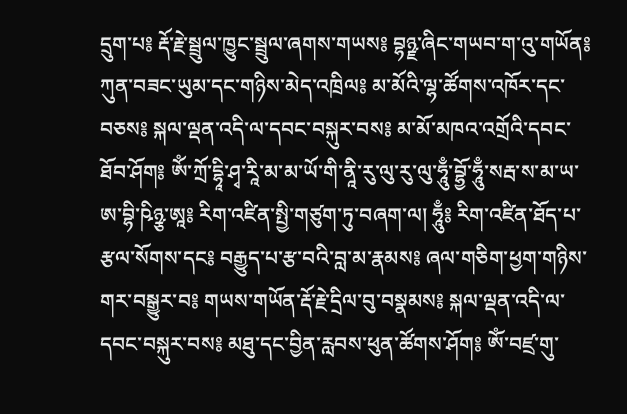དྲུག་པ༔ རྡོ་རྗེ་སྦྲུལ་ཁྱུང་སྦྲུལ་ཞགས་གཡས༔ བྷཉྫ་ཞིང་གཡབ་ག་འུ་གཡོན༔ ཀུན་བཟང་ཡུམ་དང་གཉིས་མེད་འཁྲིལ༔ མ་མོའི་ལྷ་ཚོགས་འཁོར་དང་བཅས༔ སྐལ་ལྡན་འདི་ལ་དབང་བསྐུར་བས༔ མ་མོ་མཁའ་འགྲོའི་དབང་ཐོབ་ཤོག༔ ཨོཾ་ཀྲོ་དྷཱི་ཤྭ་རཱི་མ་མ་ཡོ་གི་ནཱི་རུ་ལུ་རུ་ལུ་ཧཱུྃ་བྷྱོ་ཧཱུྃ་སརྦ་ས་མ་ཡ་ཨ་བྷི་ཥིཉྩ་ཨཱ༔ རིག་འཛིན་སྤྱི་གཙུག་ཏུ་བཞག་ལ། ཧཱུྃ༔ རིག་འཛིན་ཐོད་པ་རྩལ་སོགས་དང༔ བརྒྱུད་པ་རྩ་བའི་བླ་མ་རྣམས༔ ཞལ་གཅིག་ཕྱག་གཉིས་གར་བསྒྱུར་བ༔ གཡས་གཡོན་རྡོ་རྗེ་དྲིལ་བུ་བསྣམས༔ སྐལ་ལྡན་འདི་ལ་དབང་བསྐུར་བས༔ མཐུ་དང་བྱིན་རླབས་ཕུན་ཚོགས་ཤོག༔ ཨོཾ་བཛྲ་གུ་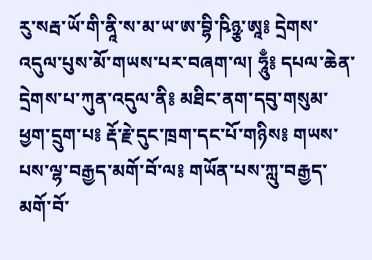རུ་སརྦ་ཡོ་གི་ནཱི་ས་མ་ཡ་ཨ་བྷི་ཥིཉྩ་ཨཱ༔ དྲེགས་འདུལ་པུས་མོ་གཡས་པར་བཞག་ལ། ཧཱུྃ༔ དཔལ་ཆེན་དྲེགས་པ་ཀུན་འདུལ་ནི༔ མཐིང་ནག་དབུ་གསུམ་ཕྱག་དྲུག་པ༔ རྡོ་རྗེ་དུང་ཁྲག་དང་པོ་གཉིས༔ གཡས་པས་ལྷ་བརྒྱད་མགོ་བོ་ལ༔ གཡོན་པས་ཀླུ་བརྒྱད་མགོ་བོ་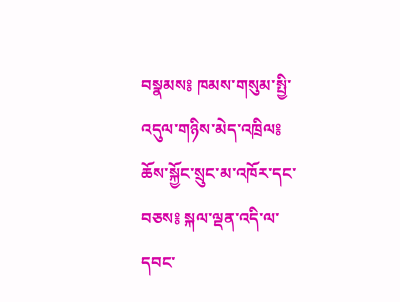བསྣམས༔ ཁམས་གསུམ་སྤྱི་འདུལ་གཉིས་མེད་འཁྲིལ༔ ཆོས་སྐྱོང་སྲུང་མ་འཁོར་དང་བཅས༔ སྐལ་ལྡན་འདི་ལ་དབང་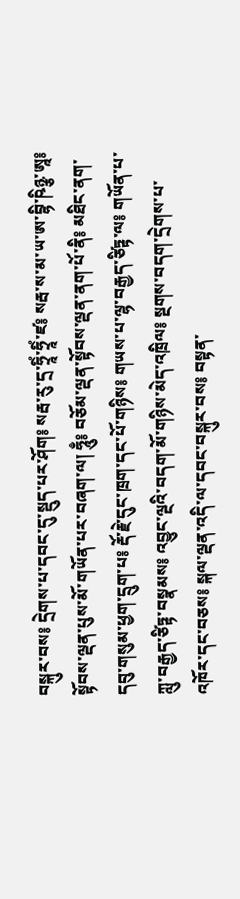བསྐུར་བས༔ དྲེགས་པ་དབང་དུ་སྡུད་པར་ཤོག༔ སརྦ་རུ་དྲ་ཧྲཱིཾ་ཧྲཱིཾ་ཛ༔ སརྦ་ས་མ་ཡ་ཨ་བྷི་ཥིཉྩ་ཨཱ༔ སྟོབས་ལྡན་པུས་མོ་གཡོན་པར་བཞག་ལ། ཧཱུྃ༔ བཅོམ་ལྡན་སྟོབས་ལྡན་ནག་པོ་ནི༔ མཐིང་ནག་དབུ་གསུམ་ཕྱག་དྲུག་པ༔ རྡོ་རྗེ་དུང་ཁྲག་དང་པོ་གཉིས༔ གཡས་པ་ལྷ་བརྒྱད་ཙིཏྟ་ལ༔ གཡོན་པ་ཀླུ་བརྒྱད་ཙིཏྟ་བསྣམས༔ འབྱུང་ལྔའི་བདག་མོ་གཉིས་མེད་འཁྲིལ༔ སྔགས་བདག་དྲེགས་པ་འཁོར་དང་བཅས༔ སྐལ་ལྡན་འདི་ལ་དབང་བསྐུར་བས༔ བསྟན་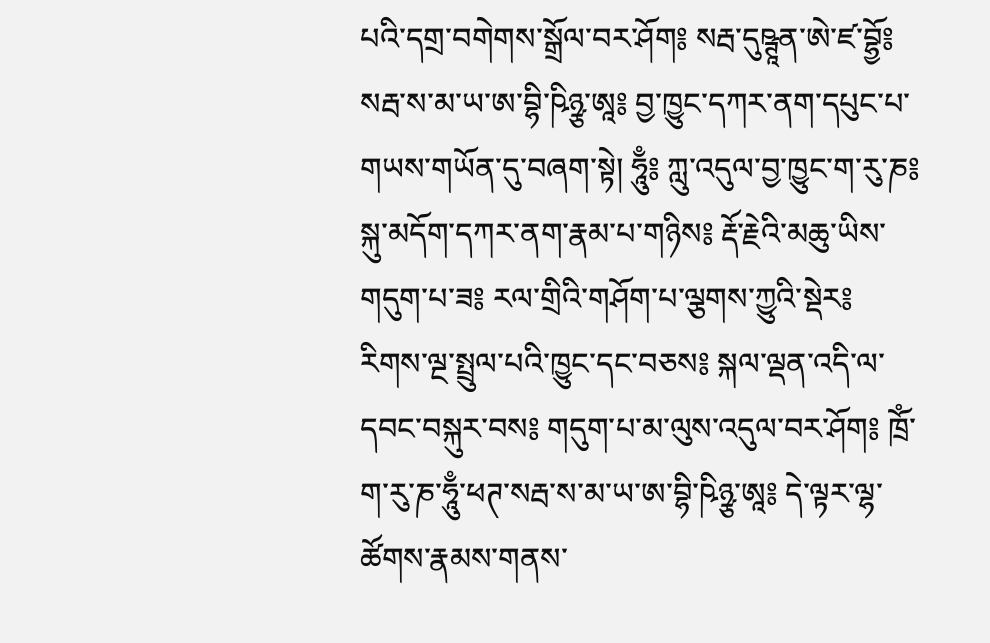པའི་དགྲ་བགེགས་སྒྲོལ་བར་ཤོག༔ སརྦ་དུཥྚཱན་ཨེ་ཛ་བྷྱོ༔ སརྦ་ས་མ་ཡ་ཨ་བྷི་ཥིཉྩ་ཨཱ༔ བྱ་ཁྱུང་དཀར་ནག་དཔུང་པ་གཡས་གཡོན་དུ་བཞག་སྟེ། ཧཱུྃ༔ ཀླུ་འདུལ་བྱ་ཁྱུང་ག་རུ་ཎ༔ སྐུ་མདོག་དཀར་ནག་རྣམ་པ་གཉིས༔ རྡོ་རྗེའི་མཆུ་ཡིས་གདུག་པ་ཟ༔ རལ་གྲིའི་གཤོག་པ་ལྕགས་ཀྱུའི་སྡེར༔ རིགས་ལྔ་སྤྲུལ་པའི་ཁྱུང་དང་བཅས༔ སྐལ་ལྡན་འདི་ལ་དབང་བསྐུར་བས༔ གདུག་པ་མ་ལུས་འདུལ་བར་ཤོག༔ ཁྲོཾ་ག་རུ་ཎ་ཧཱུྃ་ཕཊ་སརྦ་ས་མ་ཡ་ཨ་བྷི་ཥིཉྩ་ཨཱ༔ དེ་ལྟར་ལྷ་ཚོགས་རྣམས་གནས་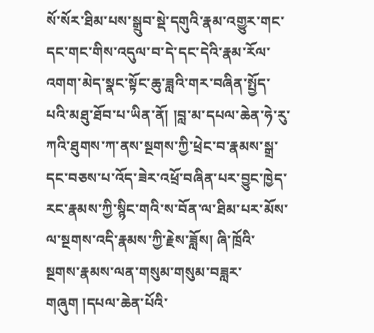སོ་སོར་ཐིམ་པས་སྒྲུབ་སྡེ་དགུའི་རྣམ་འགྱུར་གང་དང་གང་གིས་འདུལ་བ་དེ་དང་དེའི་རྣམ་རོལ་འགག་མེད་སྣང་སྟོང་ཆུ་ཟླའི་གར་བཞིན་སྤྱོད་པའི་མཐུ་ཐོབ་པ་ཡིན་ནོ། །བླ་མ་དཔལ་ཆེན་ཧེ་རུ་ཀའི་ཐུགས་ཀ་ནས་སྔགས་ཀྱི་ཕྲེང་བ་རྣམས་སྒྲ་དང་བཅས་པ་འོད་ཟེར་འཕྲོ་བཞིན་པར་བྱུང་ཁྱེད་རང་རྣམས་ཀྱི་སྙིང་གའི་ས་བོན་ལ་ཐིམ་པར་མོས་ལ་སྔགས་འདི་རྣམས་ཀྱི་རྗེས་ཟློས། ཞི་ཁྲོའི་སྔགས་རྣམས་ལན་གསུམ་གསུམ་བཟླར་གཞུག །དཔལ་ཆེན་པོའི་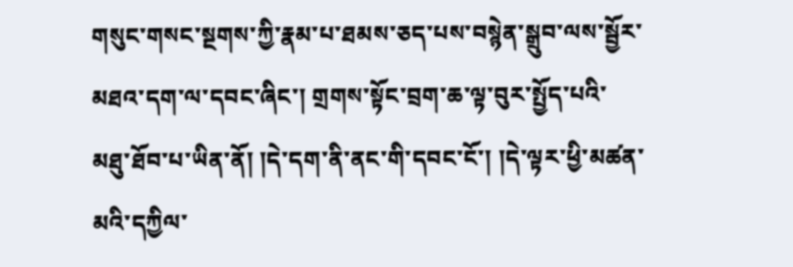གསུང་གསང་སྔགས་ཀྱི་རྣམ་པ་ཐམས་ཅད་པས་བསྙེན་སྒྲུབ་ལས་སྦྱོར་མཐའ་དག་ལ་དབང་ཞིང་། གྲགས་སྟོང་བྲག་ཆ་ལྟ་བུར་སྤྱོད་པའི་མཐུ་ཐོབ་པ་ཡིན་ནོ། །དེ་དག་ནི་ནང་གི་དབང་ངོ་། །དེ་ལྟར་ཕྱི་མཚན་མའི་དཀྱིལ་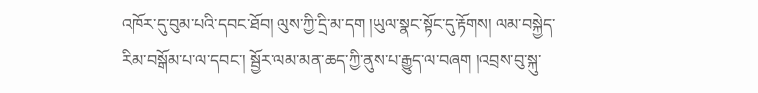འཁོར་དུ་བུམ་པའི་དབང་ཐོབ། ལུས་ཀྱི་དྲི་མ་དག །ཡུལ་སྣང་སྟོང་དུ་རྟོགས། ལམ་བསྐྱེད་རིམ་བསྒོམ་པ་ལ་དབང་། སྦྱོར་ལམ་མན་ཆད་ཀྱི་ནུས་པ་རྒྱུད་ལ་བཞག །འབྲས་བུ་སྐུ་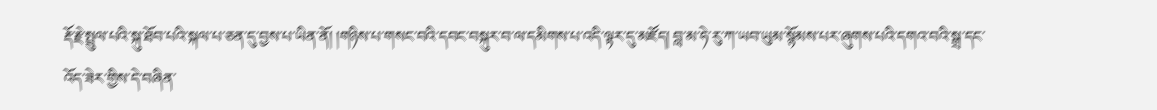རྡོ་རྗེ་སྤྲུལ་པའི་སྐུ་ཐོབ་པའི་སྐལ་པ་ཅན་དུ་བྱས་པ་ཡིན་ནོ། །གཉིས་པ་གསང་བའི་དབང་བསྐུར་བ་ལ་དམིགས་པ་འདི་ལྟར་དུ་མཛོད། བླ་མ་ཧེ་རུ་ཀ་ཡབ་ཡུམ་སྙོམས་པར་ཞུགས་པའི་དགའ་བའི་སྒྲ་དང་འོད་ཟེར་གྱིས་དེ་བཞིན་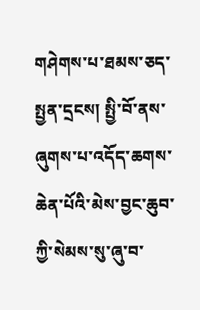གཤེགས་པ་ཐམས་ཅད་སྤྱན་དྲངས། སྤྱི་བོ་ནས་ཞུགས་པ་འདོད་ཆགས་ཆེན་པོའི་མེས་བྱང་ཆུབ་ཀྱི་སེམས་སུ་ཞུ་བ་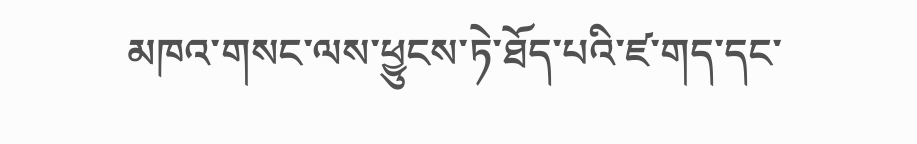མཁའ་གསང་ལས་ཕྱུངས་ཏེ་ཐོད་པའི་ཛ་གད་དང་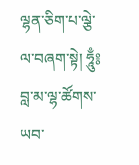ལྷན་ཅིག་པ་ལྕེ་ལ་བཞག་སྟེ། ཧཱུྃ༔ བླ་མ་ལྷ་ཚོགས་ཡབ་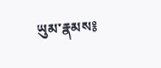ཡུམ་རྣམས༔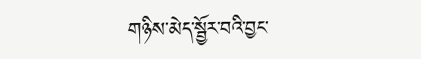གཉིས་མེད་སྦྱོར་བའི་བྱང་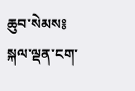ཆུབ་སེམས༔ སྐལ་ལྡན་ངག་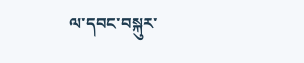ལ་དབང་བསྐུར་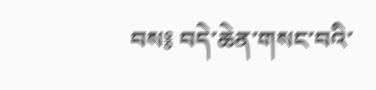བས༔ བདེ་ཆེན་གསང་བའི་